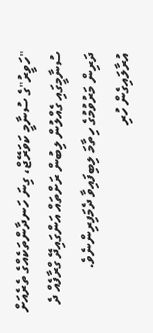"ހަވީރު"ގެ ސުނާމީ ކަވަރޭޖް، ގިނަ ހަނދާންތަކެއްގެ ތެރެއަށް
ސުނާމީގައި ގެއްލުން ލިބުން ރަށްތައް އަންގައިދޭ ގްރާފެއް ދެ ދަރިން މަރުވުމުގެ ހިތާމަ ލިބިފައިވާ ދެމަފިރިންނެވެ. އުރާލައިގެން ހުރި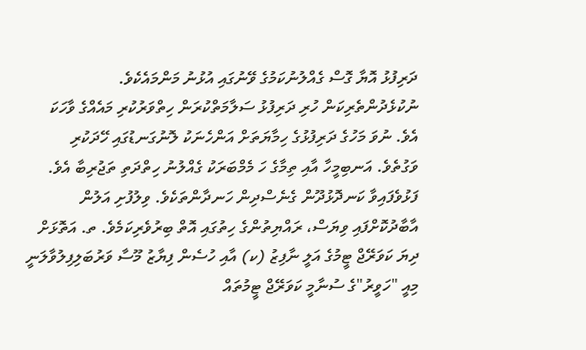ދަރިފުޅު އޮޔާ ގޮސް ގެއްލުނުކަމުގެ ވޭނުގައި އުޅުނު މަންމައެކެވެ. ނުކުޅެދުންތެރިކަން ހުރި ދަރިފުޅު ސަލާމަތްކުރަން ހިތްވަރުކުރި މައެއްގެ ވާހަކަ އެވެ. ނުވަ މަހުގެ ދަރިފުޅުގެ ހިމާޔަތަށް އަންހެނަކު ލޮނުގަނޑުގައި ހޭދަކުރި ވަގުތެވެ. އަނބިމީހާ އާއި ތިމާގެ ހަ މެމްބަރަކު ގެއްލުނު ހިތްދަތި ތަޖުރިބާ އެވެ. ފަޅުވެފައިވާ ކަނދޮޅުދޫން ގެނެސްދިން ހަނދާންތަކެވެ. ވިލުފުށި އަލުން އާބާދުކޮށްފައި ވިޔަސް، ރައްޔިތުންގެ ހިތުގައި އޮތް ބިރުވެރިކަމެވެ. ތ. އަތޮޅަށް ދިޔަ ކަވަރޭޖް ޓީމުގެ އަލީ ނާފިޒު (ކ) އާއި ހުސެން ފިޔާޒު މޫސާ ވަރުބަލިފިލުވާލަނީ މިއީ "ހަވީރު"ގެ ސުނާމީ ކަވަރޭޖް ޓީމުތައް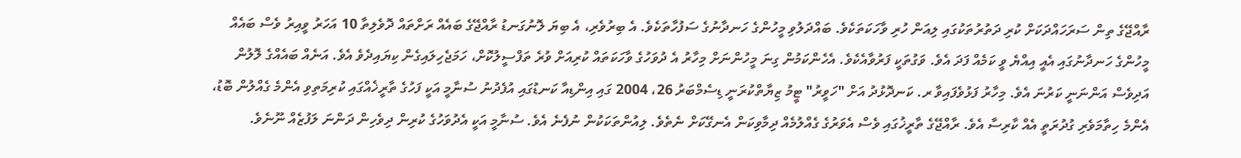ރާއްޖޭގެ ތިން ސަރަހައްދަކަށް ކުރި ދަތުރުތަކުގައި ލިއަން ހުރި ވާހަކަތަކެވެ. ބައްދަލުވި މީހުންގެ ހަނދާނުގެ ސަފުހާތަކެވެ. އެ ބިރުވެރި، އެ ބިޔަ ލޮނުގަނޑު ރާއްޖޭގެ ބައެއް ރަށްތައް ދޮވެލިތާ 10 އަހަރު ވީއިރު ވެސް ބައެއް މީހުންގެ ހަނދާނުގައި އެއީ އިއްޔެ ވީ ކަމެއް ފަދަ އެވެ. ވަގުތަކީ ފަރުވާއެކެވެ. އެހެންކަމުން ގިނަ މީހުންނަށް މިހާރު އެ ދުވަހުގެ ވާހަކަތައް ކުރިއަށް ވުރެ ތަފްސީލުކޮށް، ހަމަޖެހިލައިގެން ކިޔައިދެވެ އެވެ. އަނެއް ބައެއްގެ ލޮލުން އަދިވެސް އަންނަނީ ކަރުނަ އެވެ. މިހާރު ފަޅުވެފައިވާ ރ. ކަނދޮޅުދު އަށް "ހަވީރު" ޓީމު ޒިޔާތްކުރަނީ ޑިސެމްބަރު 26، 2004 ގައި އިންޑިއާ ކަނޑުގައި އުފެދުނު ސުނާމީ އަކީ ފަހުގެ ތާރީޚެއްގައި ކުރިމަތިވި އެންމެ ގެއްލުން ބޮޑު، އެންމެ ހިތާމަވެރި ގުދުރަތީ އެއް ކާރިސާ އެވެ. ރާއްޖޭގެ ތާރީޚުގައި ވެސް އެވަރުގެ ގެއްލުމެއް ދިމާވިކަން އެނގޭކަށް ނެތެވެ. ލިއުންތަކަކުން ނުފެނެ އެވެ. ސުނާމީ އަކީ އެދުވަހުގެ ކުރިން ދިވެހިން ދަންނަ ލަފުޒެއް ނޫނެވެ.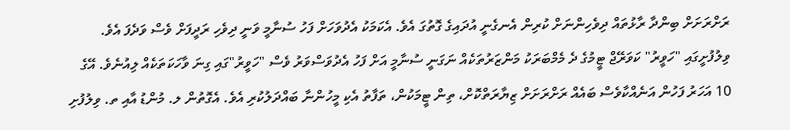ރަށްރަށަށް ބިންދާ ރާޅުތައް ދިވެހިންނަށް ކުރިން އެނގެނީ އުދައިގެ ގޮތުގަ އެވެ. އެކަމަކު އެދުވަހަށް ފަހު ސުނާމީ ވަނީ ދިވެހި ރަދީފަށް ވެސް ވަދެފަ އެވެ. ވިލުފުށީގައި "ހަވީރު" ކަވަރޭޖް ޓީމުގެ ދެ މެމްބަރަކު މަންޒަރުތަކެއް ނަގަނީ ސުނާމީ އަށް ފަހު އެދުވަސްވަރު ވެސް "ހަވީރު"ގައި ގިނަ ވާހަކަތަކެއް ލިއުނެވެ. އޭގެ 10 އަހަރު ފަހުން އަނެއްކާވެސް ބައެއް ރަށްރަށަށް ޒިޔާރަތްކޮށް، ތިން ޓީމަކުން، ތަފާތު އެކި މީހުންނާ ބައްދަލުކުރި އެވެ. އެގޮތުން ލ. މުންޑު އާއި ތ. ވިލުފުށި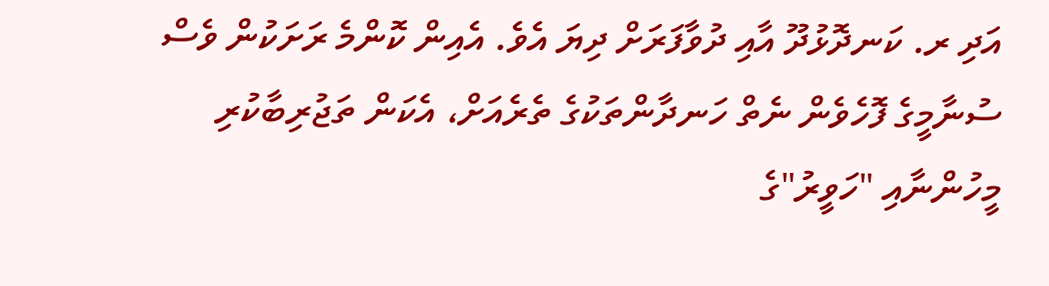އަދި ރ. ކަނދޮޅުދޫ އާއި ދުވާފަރަށް ދިޔަ އެވެ. އެއިން ކޮންމެ ރަށަކުން ވެސް ސުނާމީގެ ފޮހެވެން ނެތް ހަނދާންތަކުގެ ތެރެއަށް، އެކަން ތަޖުރިބާކުރި މީހުންނާއި "ހަވީރު"ގެ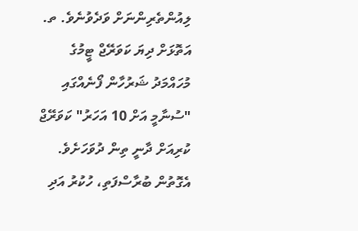ލިއުންތެރިންނަށް ވަދެވުނެވެ. ތ. އަތޮޅަށް ދިޔަ ކަވަރޭޖް ޓީމުގެ މުހައްމަދު ޝަރުހާން ފޯނެއްގައި "ސުނާމީ އަށް 10 އަހަރު" ކަވަރޭޖް ކުރިއަށް ދާނީ ތިން ދުވަހަށެވެ. އެގޮތުން ބުރާސްފަތި، ހުކުރު އަދި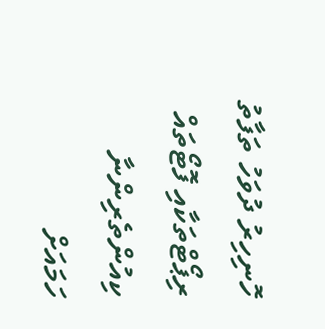ހޮނިހިރު ދުވަހު ތަފާތު ރިޕޯޓްތަކާއި ފޮޓޯތައް ކިއުންތެރިންނާ ހަމައަށް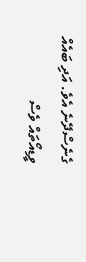ގެނެސްދޭނެ އެވެ. އަދި ބައެއް ވީޑިއޯތައް ވެސް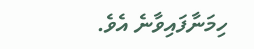ހިމަނާފައިވާނެ އެވެ.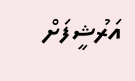އަރުޝީފަށް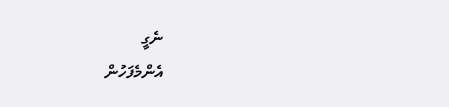ނެގީ
އެންމެފަހުން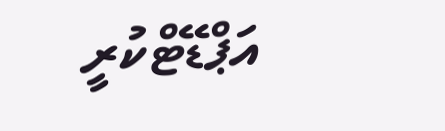އަޕްޑޭޓްކުރީ